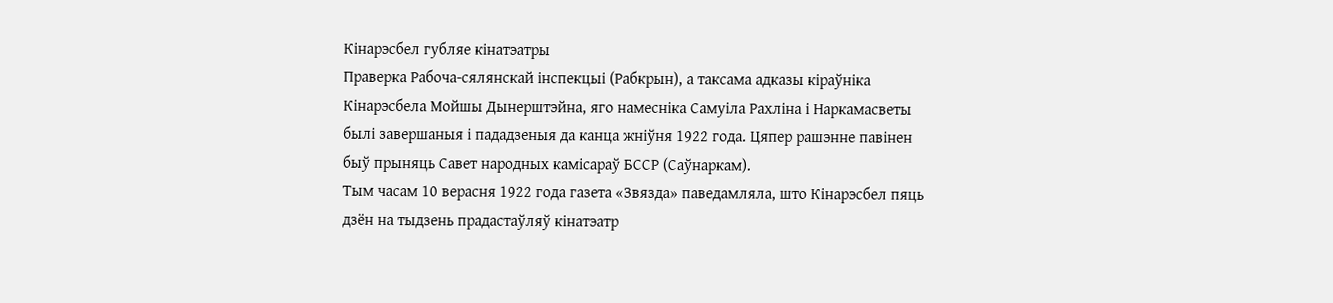Кінарэсбел губляе кінатэатры
Праверка Рабоча-сялянскай інспекцыі (Рабкрын), а таксама адказы кіраўніка Кінарэсбела Мойшы Дынерштэйна, яго намесніка Самуіла Рахліна і Наркамасветы былі завершаныя і пададзеныя да канца жніўня 1922 года. Цяпер рашэнне павінен быў прыняць Савет народных камісараў БССР (Саўнаркам).
Тым часам 10 верасня 1922 года газета «Звязда» паведамляла, што Кінарэсбел пяць дзён на тыдзень прадастаўляў кінатэатр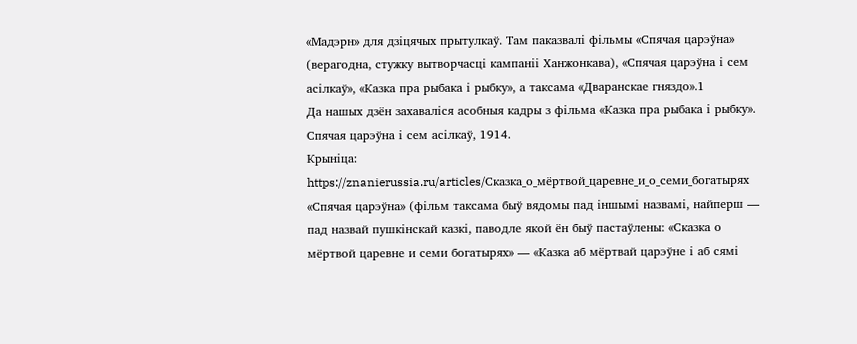«Мадэрн» для дзіцячых прытулкаў. Там паказвалі фільмы «Спячая царэўна» (верагодна, стужку вытворчасці кампаніі Ханжонкава), «Спячая царэўна і сем асілкаў», «Казка пра рыбака і рыбку», а таксама «Дваранскае гняздо».1
Да нашых дзён захаваліся асобныя кадры з фільма «Казка пра рыбака і рыбку».
Спячая царэўна і сем асілкаў, 1914.
Крыніца: https://znanierussia.ru/articles/Сказка_о_мёртвой_царевне_и_о_семи_богатырях
«Спячая царэўна» (фільм таксама быў вядомы пад іншымі назвамі, найперш — пад назвай пушкінскай казкі, паводле якой ён быў пастаўлены: «Сказка о мёртвой царевне и семи богатырях» — «Казка аб мёртвай царэўне і аб сямі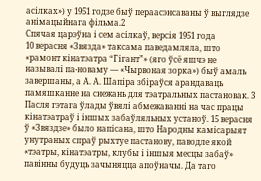асілках») у 1951 годзе быў пераасэнсаваны ў выглядзе анімацыйнага фільма.2
Спячая царэўна і сем асілкаў, версія 1951 года
10 верасня «Звязда» таксама паведамляла, што «рамонт кінатэатра “Гігант”» (яго ўсё яшчэ не называлі па-новаму — «Чырвоная зорка») быў амаль завершаны, а А. А. Шапіра збіраўся арандаваць памяшканне на снежань для тэатральных пастановак. 3
Пасля гэтага ўлады ўвялі абмежаванні на час працы кінатэатраў і іншых забаўляльных устаноў. 15 верасня ў «Звяздзе» было напісана, што Народны камісарыят унутраных спраў рыхтуе пастанову, паводле якой «тэатры, кінатэатры, клубы і іншыя месцы забаў» павінны будуць зачыняцца апоўначы. Да таго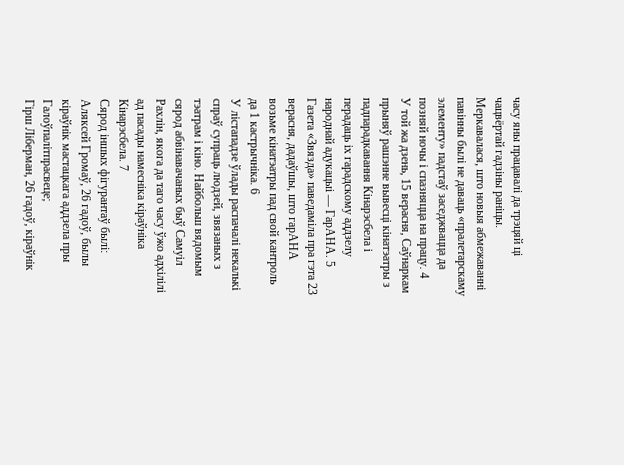часу яны працавалі да трэцяй ці чацвёртай гадзіны раніцы. Меркавалася, што новыя абмежаванні павінны былі не даваць «пралетарскаму элементу» падстаў заседжвацца да позняй ночы і спазняцца на працу. 4
У той жа дзень, 15 верасня, Саўнаркам прыняў рашэнне вывесці кінатэатры з падпарадкавання Кінарэсбела і перадаць іх гарадскому аддзелу народнай адукацыі — ГарАНА. 5
Газета «Звязда» паведаміла пра гэта 23 верасня, дадаўшы, што гарАНА возьме кінатэатры пад свой кантроль да 1 кастрычніка. 6
У лістападзе ўлады распачалі некалькі спраў супраць людзей, звязаных з тэатрам і кіно. Найбольш вядомым сярод абвінавачаных быў Самуіл Рахлін, якога да таго часу ўжо адхілілі ад пасады намесніка кіраўніка Кінарэсбела. 7
Сярод іншых фігурантаў былі:
Аляксей Громаў, 26 гадоў, былы кіраўнік мастацкага аддзела пры Галоўпалітпрасвеце;
Гірш Ліберман, 26 гадоў, кіраўнік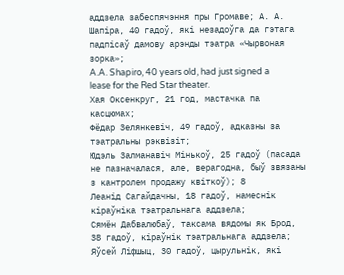аддзела забеспячэння пры Громаве; А. А. Шапіра, 40 гадоў, які незадоўга да гэтага падпісаў дамову арэнды тэатра «Чырвоная зорка»;
A.A. Shapiro, 40 years old, had just signed a lease for the Red Star theater.
Хая Оксенкруг, 21 год, мастачка па касцюмах;
Фёдар Зелянкевіч, 49 гадоў, адказны за тэатральны рэквізіт;
Юдэль Залманавіч Мінькоў, 25 гадоў (пасада не пазначалася, але, верагодна, быў звязаны з кантролем продажу квіткоў); 8
Леанід Сагайдачны, 18 гадоў, намеснік кіраўніка тэатральнага аддзела;
Сямён Дабвалюбаў, таксама вядомы як Брод, 38 гадоў, кіраўнік тэатральнага аддзела;
Яўсей Ліфшыц, 30 гадоў, цырульнік, які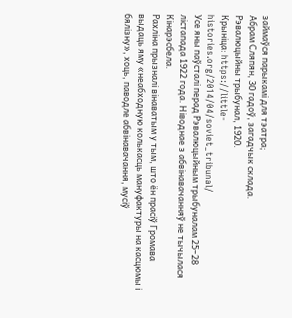займаўся парыкамі для тэатра;
Абрам Сляпян, 30 гадоў, загадчык склада.
Рэвалюцыйны трыбунал, 1920.
Крыніца: https://little-histories.org/2014/04/soviet_tribunal/
Усе яны паўсталі перад Рэвалюцыйным трыбуналам 25–28 лістапада 1922 года. Ніводнае з абвінавачанняў не тычылася Кінарэсбела.
Рахліна прызналі вінаватым у тым, што ён прасіў Громава выдаць яму «неабходную колькасць мануфактуры на касцюмы і бялізну», хоць, паводле абвінавачання, мусіў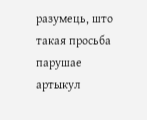разумець, што такая просьба парушае артыкул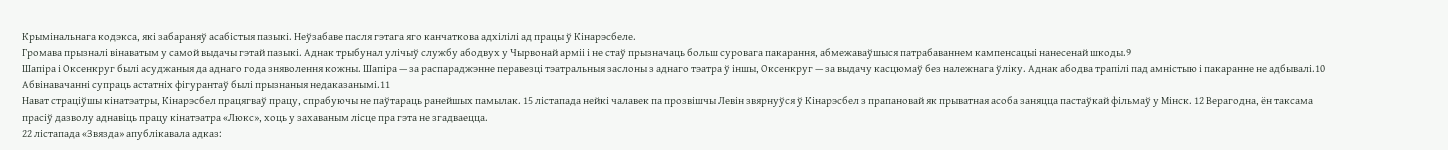Крымінальнага кодэкса, які забараняў асабістыя пазыкі. Неўзабаве пасля гэтага яго канчаткова адхілілі ад працы ў Кінарэсбеле.
Громава прызналі вінаватым у самой выдачы гэтай пазыкі. Аднак трыбунал улічыў службу абодвух у Чырвонай арміі і не стаў прызначаць больш суровага пакарання, абмежаваўшыся патрабаваннем кампенсацыі нанесенай шкоды.9
Шапіра і Оксенкруг былі асуджаныя да аднаго года зняволення кожны. Шапіра — за распараджэнне перавезці тэатральныя заслоны з аднаго тэатра ў іншы, Оксенкруг — за выдачу касцюмаў без належнага ўліку. Аднак абодва трапілі пад амністыю і пакаранне не адбывалі.10 Абвінавачанні супраць астатніх фігурантаў былі прызнаныя недаказанымі.11
Нават страціўшы кінатэатры, Кінарэсбел працягваў працу, спрабуючы не паўтараць ранейшых памылак. 15 лістапада нейкі чалавек па прозвішчы Левін звярнуўся ў Кінарэсбел з прапановай як прыватная асоба заняцца пастаўкай фільмаў у Мінск. 12 Верагодна, ён таксама прасіў дазволу аднавіць працу кінатэатра «Люкс», хоць у захаваным лісце пра гэта не згадваецца.
22 лістапада «Звязда» апублікавала адказ: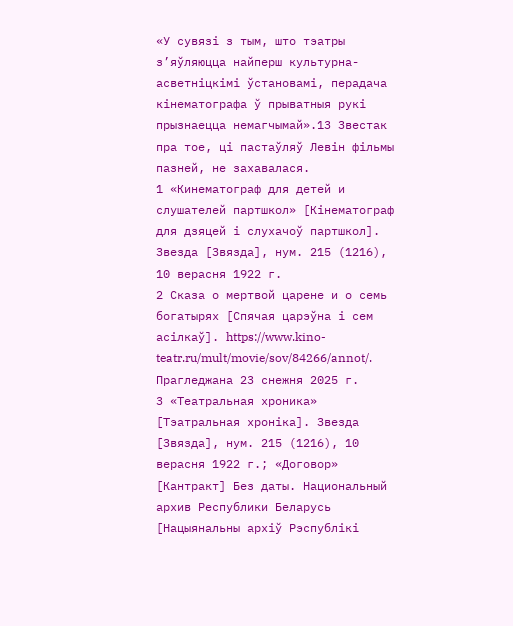«У сувязі з тым, што тэатры з’яўляюцца найперш культурна-асветніцкімі ўстановамі, перадача кінематографа ў прыватныя рукі прызнаецца немагчымай».13 Звестак пра тое, ці пастаўляў Левін фільмы пазней, не захавалася.
1 «Кинематограф для детей и слушателей партшкол» [Кінематограф для дзяцей і слухачоў партшкол]. Звезда [Звязда], нум. 215 (1216), 10 верасня 1922 г.
2 Сказа о мертвой царене и о семь богатырях [Спячая царэўна і сем асілкаў]. https://www.kino-teatr.ru/mult/movie/sov/84266/annot/. Прагледжана 23 снежня 2025 г.
3 «Театральная хроника» [Тэатральная хроніка]. Звезда [Звязда], нум. 215 (1216), 10 верасня 1922 г.; «Договор» [Кантракт] Без даты. Национальный архив Республики Беларусь [Нацыянальны архіў Рэспублікі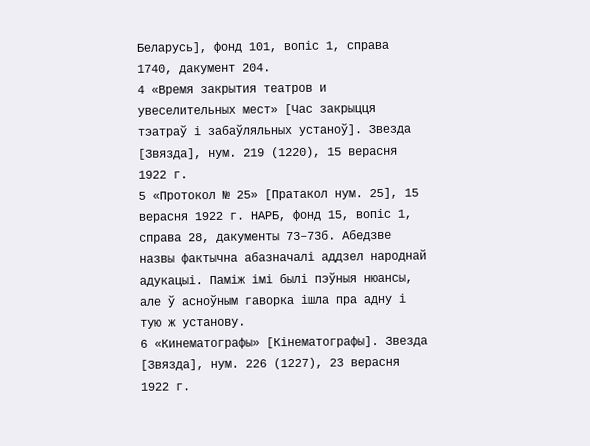Беларусь], фонд 101, вопіс 1, справа 1740, дакумент 204.
4 «Время закрытия театров и увеселительных мест» [Час закрыцця тэатраў і забаўляльных устаноў]. Звезда [Звязда], нум. 219 (1220), 15 верасня 1922 г.
5 «Протокол № 25» [Пратакол нум. 25], 15 верасня 1922 г. НАРБ, фонд 15, вопіс 1, справа 28, дакументы 73–73б. Абедзве назвы фактычна абазначалі аддзел народнай адукацыі. Паміж імі былі пэўныя нюансы, але ў асноўным гаворка ішла пра адну і тую ж установу.
6 «Кинематографы» [Кінематографы]. Звезда [Звязда], нум. 226 (1227), 23 верасня 1922 г.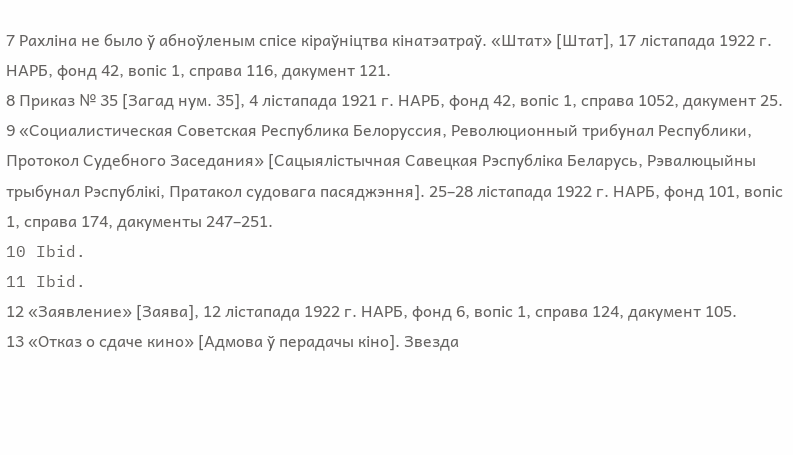7 Рахліна не было ў абноўленым спісе кіраўніцтва кінатэатраў. «Штат» [Штат], 17 лістапада 1922 г. НАРБ, фонд 42, вопіс 1, справа 116, дакумент 121.
8 Приказ № 35 [Загад нум. 35], 4 лістапада 1921 г. НАРБ, фонд 42, вопіс 1, справа 1052, дакумент 25.
9 «Социалистическая Советская Республика Белоруссия, Революционный трибунал Республики, Протокол Судебного Заседания» [Сацыялістычная Савецкая Рэспубліка Беларусь, Рэвалюцыйны трыбунал Рэспублікі, Пратакол судовага пасяджэння]. 25–28 лістапада 1922 г. НАРБ, фонд 101, вопіс 1, справа 174, дакументы 247–251.
10 Ibid.
11 Ibid.
12 «Заявление» [Заява], 12 лістапада 1922 г. НАРБ, фонд 6, вопіс 1, справа 124, дакумент 105.
13 «Отказ о сдаче кино» [Адмова ў перадачы кіно]. Звезда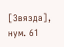[Звязда], нум. 61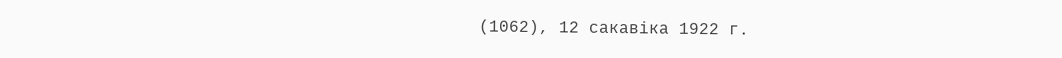(1062), 12 сакавіка 1922 г.